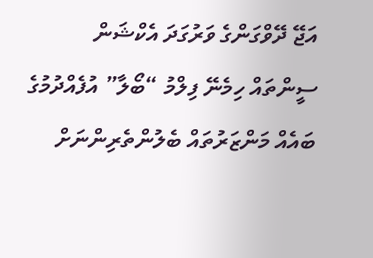އަޖޭ ދޭވްގަންގެ ވަރުގަދަ އެކްޝަން ސީންތައް ހިމެނޭ ފިލްމު “ބޯލާ” އުފެއްދުމުގެ ބައެއް މަންޒަރުތައް ބެލުންތެރިންނަށް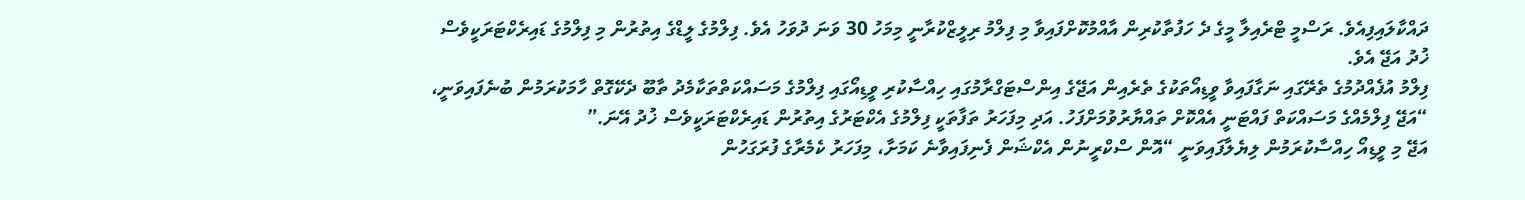ދައްކާލައިފިއެވެ. ރަސްމީ ޓްރެއިލާ މީގެ ދެ ހަފުތާކުރިން އާއްމުކޮށްފައިވާ މި ފިލްމު ރިލީޒްކުރާނީ މިމަހު 30 ވަނަ ދުވަހު އެވެ. ފިލްމުގެ ލީޑްގެ އިތުރުން މި ފިލްމުގެ ޑައިރެކްޓަރަކީވެސް ޚުދު އަޖޭ އެވެ.
ފިލްމު އުފެއްދުމުގެ ތެރޭގައި ނަގާފައިވާ ވީޑިއޯތަކުގެ ތެރެއިން އަޖޭގެ އިންސްޓަގްރާމުގައި ހިއްސާކުރި ވީޑިއޯގައި ފިލްމުގެ މަސައްކަތްތަކާމެދު ތާބޫ ދެކޭގޮތް ހާމަކުރަމުން ބުނެފައިވަނީ، “އަޖޭ ފިލްމެއްގެ މަސައްކަތް ފައްޓަނީ އެއްކޮށް ތައްޔާރުވުމަށްފަހު. އަދި މިފަހަރު ތަފާތަކީ ފިލްމުގެ އެކްޓަރުގެ އިތުރުން ޑައިރެކްޓަރަކީވެސް ޚުދު އޭނަ.”
އަޖޭ މި ވީޑިއޯ ހިއްސާކުރަމުން ލިޔެލާފައިވަނީ “އޮން ސްކްރީނުން އެކްޝަން ފެނިފައިވާނެ ކަމަށާ، މިފަހަރު ކެމެރާގެ ފުރަގަހުން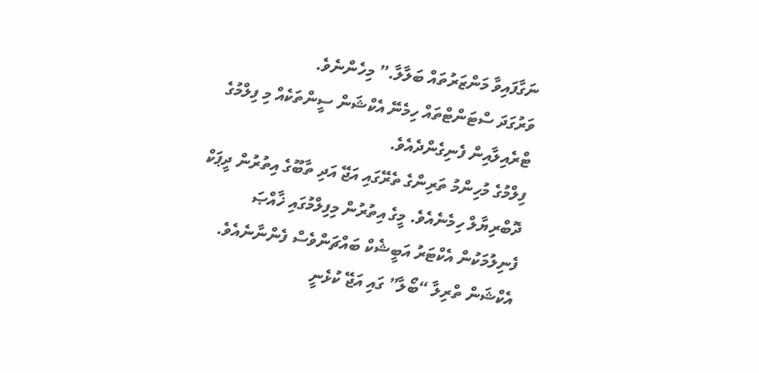ނަގާފައިވާ މަންޒަރުތައް ބަލާލާ.” މިހެންނެވެ.
ވަރުގަދަ ސްޓަންޓްތައް ހިމެނޭ އެކްޝަން ސީންތަކެއް މި ފިލްމުގެ ޓްރެއިލާއިން ފެނިގެންދެއެވެ.
ފިލްމުގެ މުހިންމު ތަރިންގެ ތެރޭގައި އަޖޭ އަދި ތާބޫގެ އިތުރުން ދީޕަކް ދޮބްރިޔާލް ހިމެނެއެވެ. މީގެ އިތުރުން މިފިލްމުގައި ޚާއްޞަ ފެނިލުމަކުން އެކްޓަރު އަބީޝެކް ބައްޗަންވެސް ފެންނާނެއެވެ.
އެކްޝަން ތްރިލާ “ބޯލާ” ގައި އަޖޭ ކުޅެނީ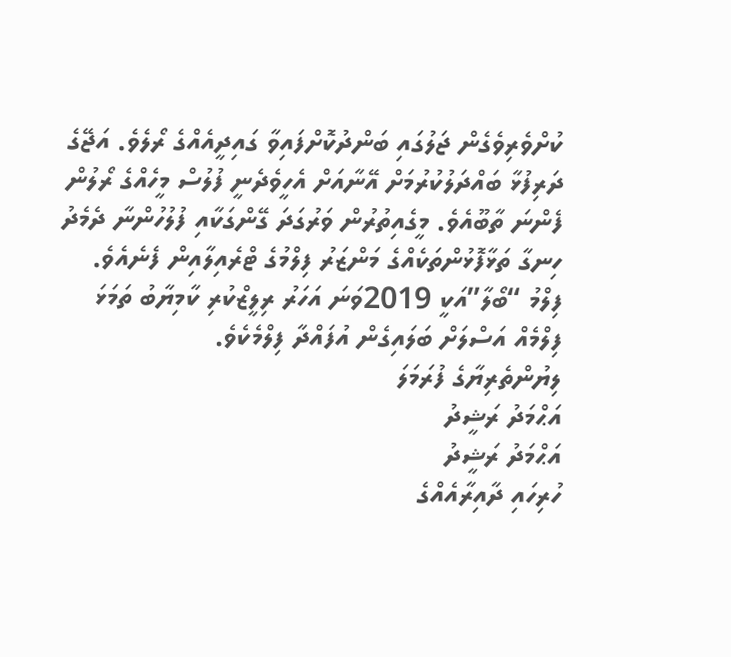ކުށްވެރިވެގެން ޖަލުގައި ބަންދުކޮށްފައިވާ ގައިދީއެއްގެ ރޯލެވެ. އަޖޭގެ ދަރިފުޅާ ބައްދަލުކުރުމަށް އޭނާއަށް އެހީވެދެނީ ފުލުސް މީހެއްގެ ރޯލުން ފެންނަ ތާބޫއެވެ. މީގެއިތުރުން ވަރުގަދަ ގޭންގަކާއި ފުލުހުންނާ ދެމެދު ހިނގާ ތަޅާފޮޅުންތަކެއްގެ މަންޒަރު ފިލްމުގެ ޓްރެއިލާއިން ފެނެއެވެ.
ފިލްމު “ބޯލާ”އަކީ 2019ވަނަ އަހަރު ރިލީޒްކުރި ކާމިޔާބު ތަމަޅަ ފިލްމެއް އަސްލަށް ބަލައިގެން އުފައްދާ ފިލްމެކެވެ.
ލިޔުންތެރިޔާގެ ފުރަމަލަ
އަޙްމަދު ރަޝީދު
އަޙްމަދު ރަޝީދު
ހުރިހައި ދާއިރާއެއްގެ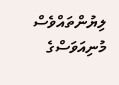ލިޔުންތައްވެސް މުނިއަވަސްގެ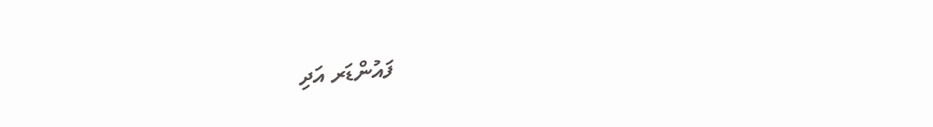ފައުންޑަރ އަދި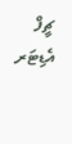ޗީފް އެޑިޓަރ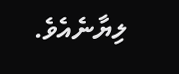ލިޔާނެއެވެ.